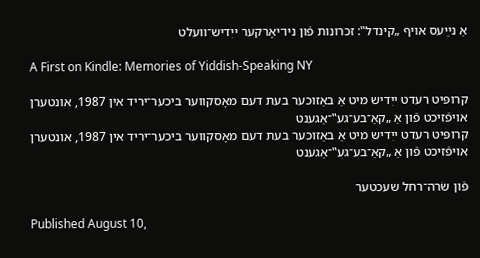אַ נײַעס אויף „קינדל‟: זכרונות פֿון ניו־יאָרקער ייִדיש־וועלט

A First on Kindle: Memories of Yiddish-Speaking NY

קרופּיט רעדט ייִדיש מיט אַ באַזוכער בעת דעם מאָסקווער ביכער־יריד אין 1987, אונטערן אויפֿזיכט פֿון אַ „קאַ־בע־גע‟־אַגענט
קרופּיט רעדט ייִדיש מיט אַ באַזוכער בעת דעם מאָסקווער ביכער־יריד אין 1987, אונטערן אויפֿזיכט פֿון אַ „קאַ־בע־גע‟־אַגענט

פֿון שׂרה־רחל שעכטער

Published August 10,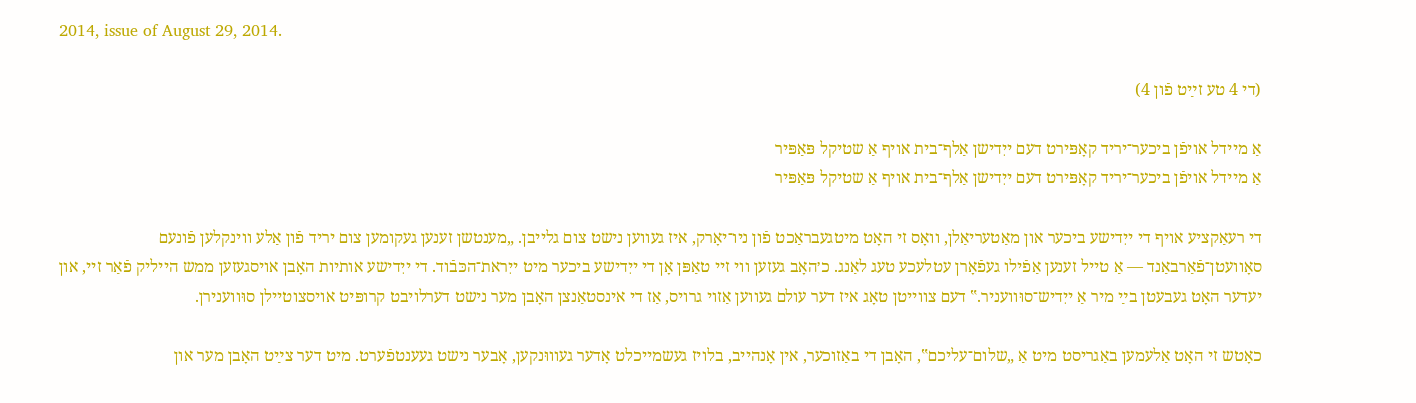2014, issue of August 29, 2014.

(די 4 טע זײַט פֿון 4)

אַ מיידל אויפֿן ביכער־יריד קאָפּירט דעם ייִדישן אַלף־בית אויף אַ שטיקל פּאַפּיר
אַ מיידל אויפֿן ביכער־יריד קאָפּירט דעם ייִדישן אַלף־בית אויף אַ שטיקל פּאַפּיר

די רעאַקציע אויף די ייִדישע ביכער און מאַטעריאַלן, וואָס זי האָט מיטגעבראַכט פֿון ניו־יאָרק, איז געווען נישט צום גלייבן. „מענטשן זענען געקומען צום יריד פֿון אַלע ווינקלען פֿונעם סאָוועטן־פֿאַרבאַנד — אַ טייל זענען אַפֿילו געפֿאָרן עטלעכע טעג לאַנג. כ׳האָב געזען ווי זיי טאַפּן אָן די ייִדישע ביכער מיט ייִראת־הכּבֿוד. די ייִדישע אותיות האָבן אויסגעזען ממש הייליק פֿאַר זיי, און יעדער האָט געבעטן בײַ מיר אַ ייִדיש־סוּוועניר.‟ דעם צווייטן טאָג איז דער עולם געווען אַזוי גרויס, אַז די אינסטאַנצן האָבן מער נישט דערלויבט קרופּיט אויסצוטיילן סוּווענירן.

כאָטש זי האָט אַלעמען באַגריסט מיט אַ „שלום־עליכם‟, האָבן די באַזוכער, אין אָנהייב, בלויז געשמייכלט אָדער געוווּנקען, אָבער נישט געענטפֿערט. מיט דער צײַט האָבן מער און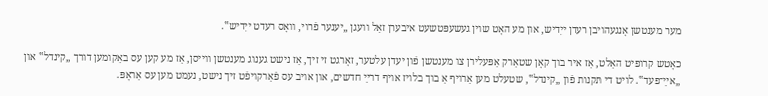מער מענטשן אָנגעהויבן רעדן ייִדיש, און מע האָט שוין געשעפּטשעט איבערן זאַל וועגן „יענער פֿרוי, וואָס רעדט ייִדיש‟.

כאָטש קרופּיט האַלט, אַז איר בוך קאָן שטאַרק אַפּעלירן צו מענטשן פֿון יעדן עלטער, זאָרגט זי זיך, אַז נישט גענוג מענטשן ווייסן, אַז מע קען עס באַקומען דורך „קינדל‟ און „אײַ־פּעד‟. לויט די תּקנות פֿון „קינדל‟, שטעלט מען אַרויף אַ בוך בלויז אויף דרײַ חדשים, און אויב עס פֿאַרקויפֿט זיך נישט, נעמט מען עס אַראָפּ.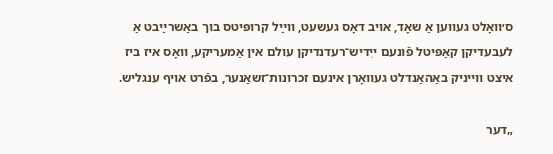ס׳וואָלט געווען אַ שאָד, אויב דאָס געשעט, ווײַל קרופּיטס בוך באַשרײַבט אַ לעבעדיקן קאַפּיטל פֿונעם ייִדיש־רעדנדיקן עולם אין אַמעריקע, וואָס איז ביז איצט ווייניק באַהאַנדלט געוואָרן אינעם זכרונות־זשאַנער, בפֿרט אויף ענגליש.

„דער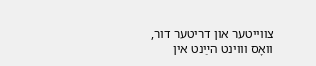צווייטער און דריטער דור, וואָס וווינט הײַנט אין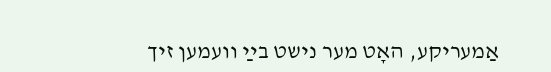אַמעריקע, האָט מער נישט בײַ וועמען זיך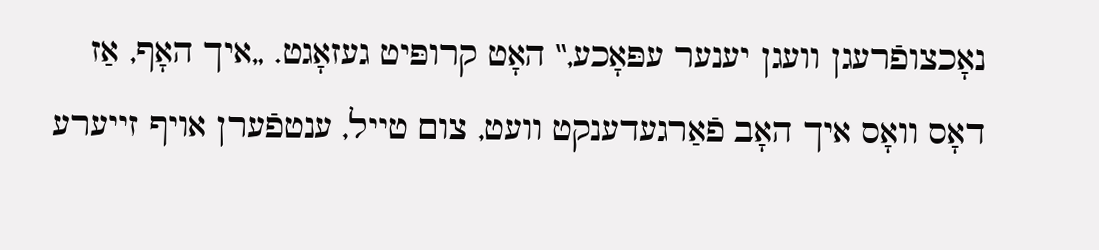נאָכצופֿרעגן וועגן יענער עפּאָכע,‟ האָט קרופּיט געזאָגט. „איך האָף, אַז דאָס וואָס איך האָב פֿאַרגעדענקט וועט, צום טייל, ענטפֿערן אויף זייערע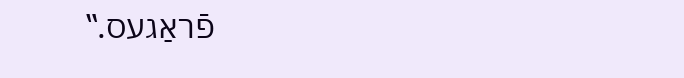פֿראַגעס.‟